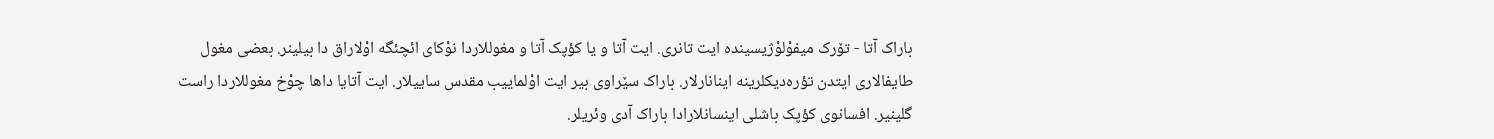باراک آتا - تۆرک میفوْلوْژیسینده ایت تانری. ایت آتا و يا کؤپک آتا و مغوللاردا نوْکای ائچئگه اوْلاراق دا بیلینر. بعضی مغول طایفالاری ایتدن تؤره‌دیکلرینه اینانارلار. باراک سێراوی بیر ایت اوْلمايیب مقدس سايیلار. ایت آتايا داها چوْخ مغوللاردا راست گلینیر. افسانوی کؤپک باشلی اینسانلارادا باراک آدی وئریلر.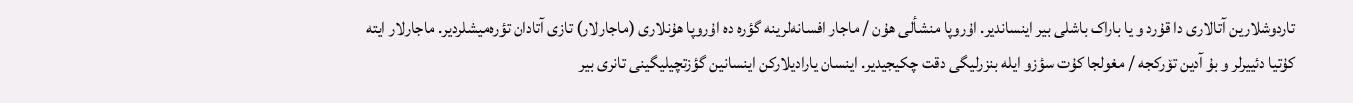تاردوشلارین آتالاری دا قۇرد و يا باراک باشلی بیر اینساندیر. اۇروپا منشأ‌لی هۇن / ماجار افسانه‌لرینه گؤره ده اۇروپا هۇنلاری (ماجارلار) تازی آتادان تؤره‌میشلردیر. ماجارلار ایته کۇتيا دئيیرلر و بۇ آدین تۆرکجه / مغولجا کۇت سؤزو ایله بنزرلیگی دقت چکیجیدیر. اینسان يارادیلارکن اینسانین گؤزتچیلیگینی تانری بیر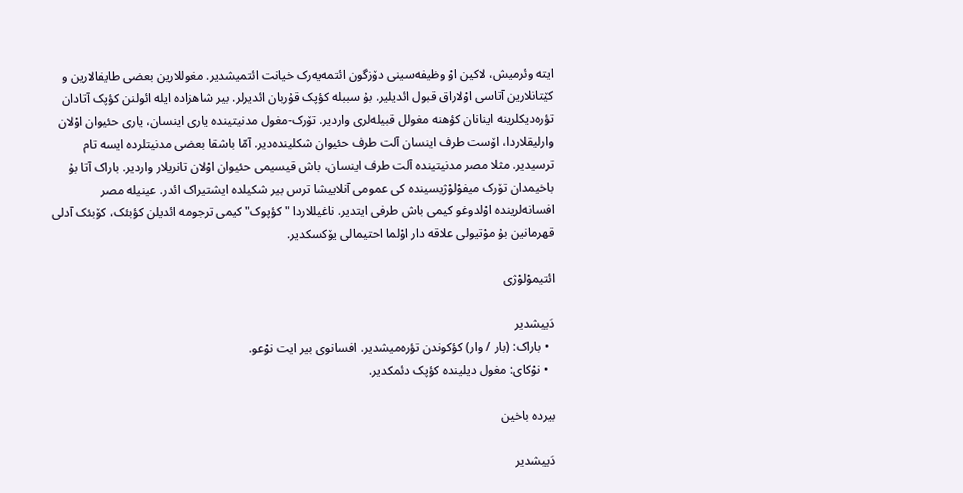ایته وئرمیش، لاکین اوْ وظیفه‌‌سینی دۆزگون ائتمه‌يه‌رک خيانت ائتمیشدیر. مغوللارین بعضی طایفالارین و کێتانلارین آتاسی اوْلاراق قبول ائدیلیر. بۇ سببله کؤپک قۇربان ائدیرلر. بیر شاهزاده ایله ائولنن کؤپک آتادان تؤره‌دیکلرینه اینانان کؤهنه مغولل قبیله‌لری واردیر. تۆرک-مغول مدنیتینده ياری اینسان، ياری حئیوان اوْلان وارلیقلاردا، اۆست طرف اینسان آلت طرف حئیوان شکلینده‌دیر. آمّا باشقا بعضی مدنیتلرده ایسه تام ترسیدیر. مثلا مصر مدنیتینده آلت طرف اینسان، باش قیسیمی حئیوان اوْلان تانریلار واردیر. باراک آتا بۇ باخیمدان تۆرک میفوْلوْژیسینده کی عمومی آنلايیشا ترس بیر شکیلده ایشتیراک ائدر. عینیله مصر افسانه‌لرینده اوْلدوغو کیمی باش طرفی ایتدیر. ناغیللاردا "کؤپوک" کیمی ترجومه ائدیلن کؤبئک، کۆبئک آدلی قهرمانین بۇ موْتیولی علاقه دار اوْلما احتیمالی يۆکسکدیر.

ائتیموْلوْژی

دَییشدیر
  • باراک: (بار / وار) کؤکوندن تؤره‌میشدیر. افسانوی بیر ایت نوْعو.
  • نوْکای: مغول دیلینده کؤپک دئمکدیر.

بیرده باخین

دَییشدیر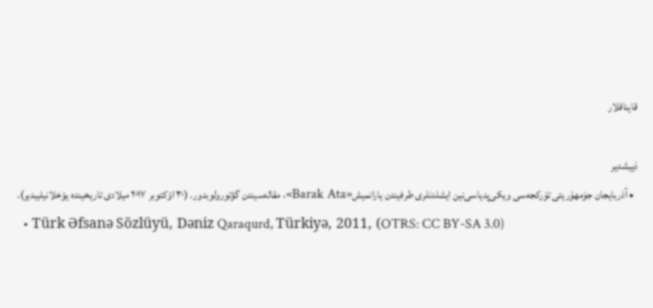قایناقلار

دَییشدیر
  • آذربایجان جۆمهۇریتی تۆرکجه‌سی ویکی‌پدیاسی‌نین ایشلدنلری طرفیندن یارانمیش«Barak Ata»، مقاله‌سیندن گؤتورولوبدور. (۳۰ اوْکتوبر ۲۰۱۷ میلادی تاریخینده یوْخلانیلیبدیر).
  • Türk Əfsanə Sözlüyü, Dəniz Qaraqurd, Türkiyə, 2011, (OTRS: CC BY-SA 3.0)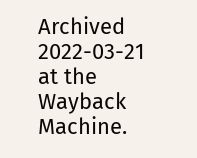Archived 2022-03-21 at the Wayback Machine.